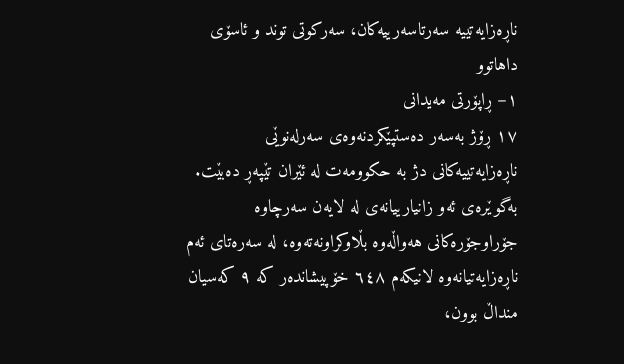ناڕەزایەتییە سەرتاسەرییەکان، سەرکوتی توند و ئاسۆی داهاتوو
١– ڕاپۆرتی مەیدانی
١٧ ڕۆژ بەسەر دەستپێکردنەوەی سەرلەنوێی ناڕەزایەتییەکانی دژ بە حکوومەت لە ئێران تێپەڕ دەبێت. بەگوێرەی ئەو زانیارییانەی لە لایەن سەرچاوە جۆراوجۆرەکانی هەواڵەوە بڵاوکراونەتەوە، لە سەرەتای ئەم ناڕەزایەتیانەوە لانیکەم ٦٤٨ خۆپیشاندەر کە ٩ کەسیان منداڵ بوون،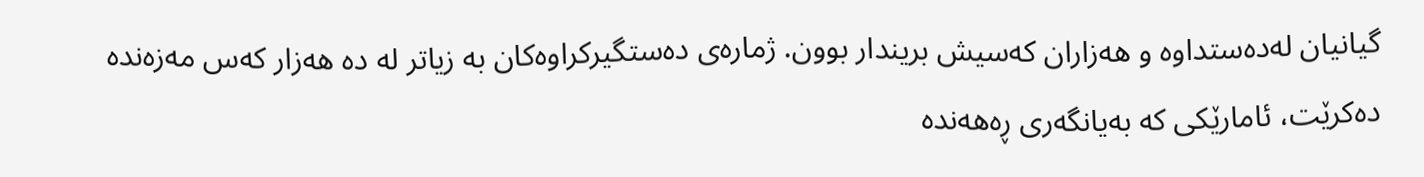گیانیان لەدەستداوە و هەزاران کەسیش بریندار بوون. ژمارەی دەستگیرکراوەکان بە زیاتر لە دە هەزار کەس مەزەندە دەکرێت، ئامارێکی کە بەیانگەری ڕەهەندە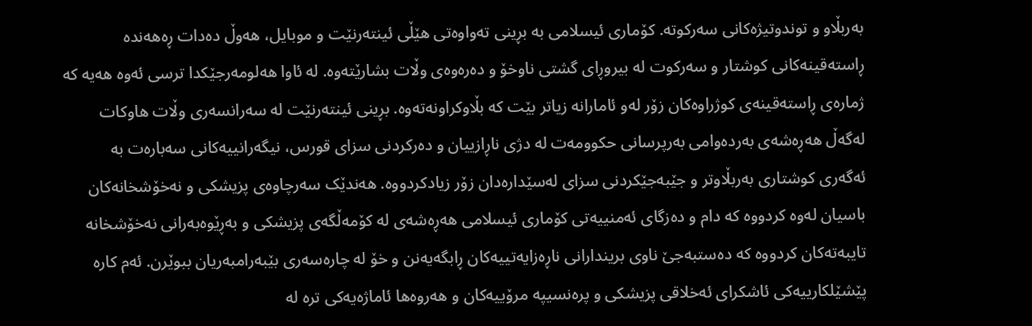بەربڵاو و توندوتیژەکانی سەرکوتە. کۆماری ئیسلامی بە بڕینی تەواوەتی هێڵی ئینتەرنێت و موبایل، هەوڵ دەدات ڕەهەندە ڕاستەقینەکانی کوشتار و سەرکوت لە بیروڕای گشتی ناوخۆ و دەرەوەی وڵات بشارێتەوە. لە ئاوا هەلومەرجێکدا ترسی ئەوە هەیە کە ژمارەی ڕاستەقینەی کوژراوەکان زۆر لەو ئامارانە زیاتر بێت کە بڵاوکراونەتەوە. بڕینی ئینتەرنێت لە سەرانسەری وڵات هاوکات لەگەڵ هەڕەشەی بەردەوامی بەرپرسانی حکوومەت لە دژی ناڕازییان و دەرکردنی سزای قورس، نیگەرانییەکانی سەبارەت بە ئەگەری کوشتاری بەربڵاوتر و جێبەجێکردنی سزای لەسێدارەدان زۆر زیادکردووە. هەندێک سەرچاوەی پزیشکی و نەخۆشخانەکان باسیان لەوە کردووە کە دام و دەزگای ئەمنییەتی کۆماری ئیسلامی هەڕەشەی لە کۆمەڵگەی پزیشکی و بەڕێوەبەرانی نەخۆشخانە تایبەتەکان کردووە کە دەستبەجێ ناوی بریندارانی ناڕەزایەتییەکان ڕابگەیەنن و خۆ لە چارەسەری بێبەرامبەریان ببوێرن. ئەم کارە پێشێلکارییەکی ئاشکرای ئەخلاقی پزیشکی و پرەنسیپە مرۆییەکان و هەروەها ئاماژەیەکی ترە لە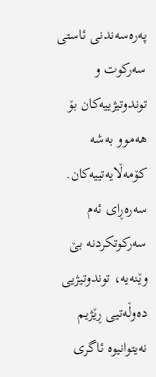پەرەسەندنی ئاستی سەرکوت و توندوتیژییەکان بۆ هەموو بەشە کۆمەڵایەتییەکان.
سەرەڕای ئەم سەرکوتکردنە بێ وێنەیە، توندوتیژیی دەوڵەتیی ڕێژیم نەیتوانیوە ئاگری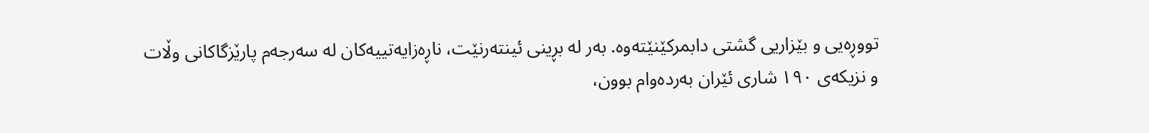تووڕەیی و بێزاریی گشتی دابمرکێنێتەوە. بەر لە بڕینی ئینتەرنێت، ناڕەزایەتییەکان لە سەرجەم پارێزگاکانی وڵات و نزیکەی ١٩٠ شاری ئێران بەردەوام بوون،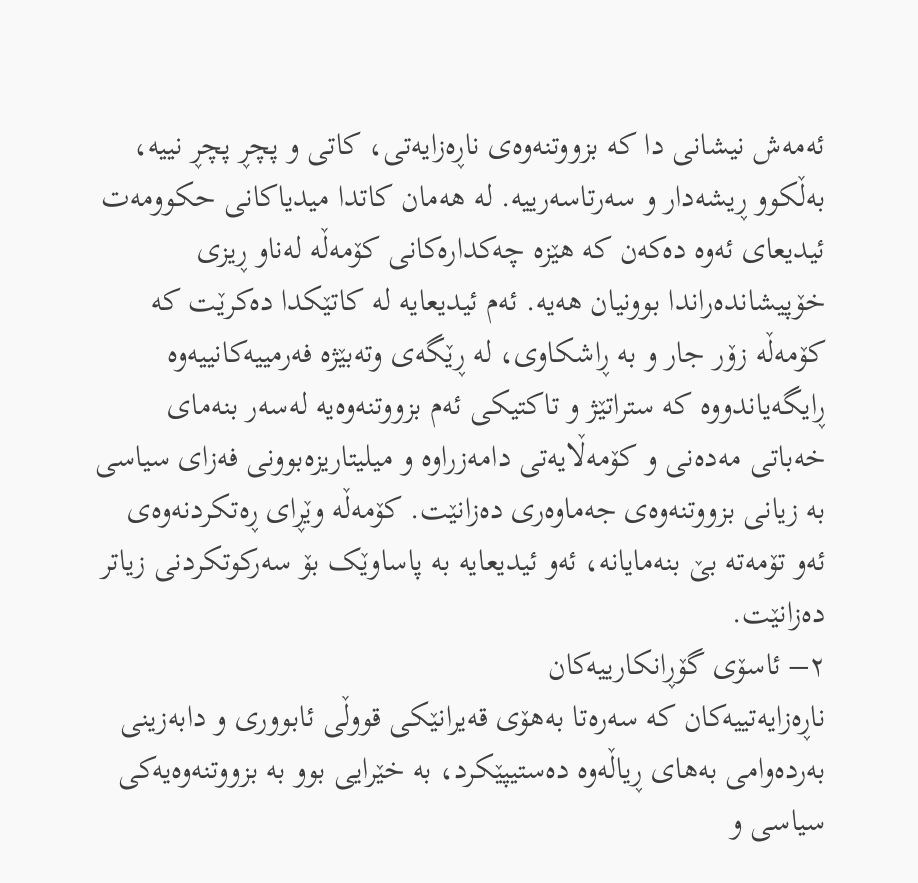ئەمەش نیشانی دا کە بزووتنەوەی ناڕەزایەتی، کاتی و پچڕ پچڕ نییە، بەڵکوو ڕیشەدار و سەرتاسەرییە. لە هەمان کاتدا میدیاکانی حکوومەت ئیدیعای ئەوە دەکەن کە هێزە چەکدارەکانی کۆمەڵە لەناو ڕیزی خۆپیشاندەراندا بوونیان هەیە. ئەم ئیدیعایە لە کاتێکدا دەکرێت کە کۆمەڵە زۆر جار و بە ڕاشکاوی، لە ڕێگەی وتەبێژە فەرمییەکانییەوە ڕایگەیاندووە کە ستراتێژ و تاکتیکی ئەم بزووتنەوەیە لەسەر بنەمای خەباتی مەدەنی و کۆمەڵایەتی دامەزراوە و میلیتاریزەبوونی فەزای سیاسی بە زیانی بزووتنەوەی جەماوەری دەزانێت. کۆمەڵە وێڕای ڕەتکردنەوەی ئەو تۆمەتە بێ بنەمایانە، ئەو ئیدیعایە بە پاساوێک بۆ سەرکوتکردنی زیاتر دەزانێت.
٢– ئاسۆی گۆڕانکارییەکان
ناڕەزایەتییەکان کە سەرەتا بەهۆی قەیرانێکی قووڵی ئابووری و دابەزینی بەردەوامی بەهای ڕیاڵەوە دەستیپێکرد، بە خێرایی بوو بە بزووتنەوەیەکی سیاسی و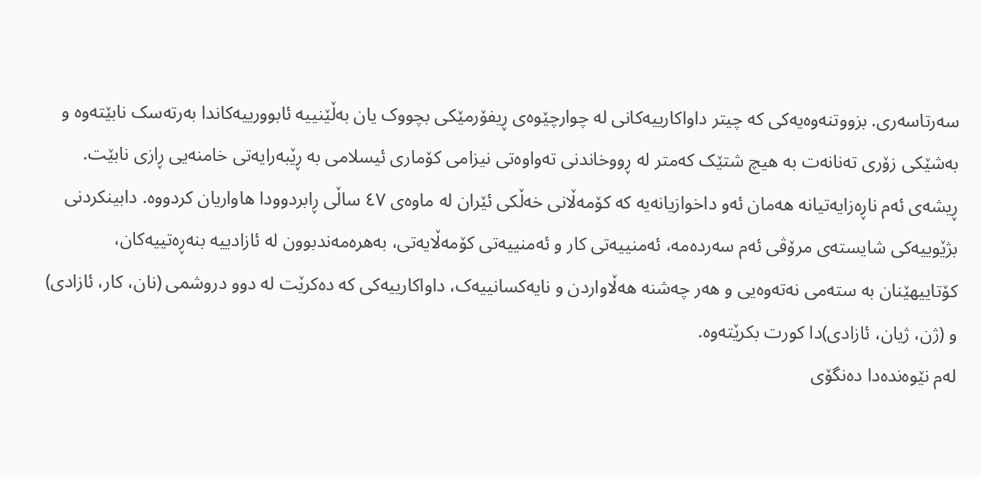سەرتاسەری. بزووتنەوەیەکی کە چیتر داواکارییەکانی لە چوارچێوەی ڕیفۆرمێکی بچووک یان بەڵێنییە ئابوورییەکاندا بەرتەسک نابێتەوە و بەشێکی زۆری تەنانەت بە هیچ شتێک کەمتر لە ڕووخاندنی تەواوەتی نیزامی کۆماری ئیسلامی بە ڕێبەرایەتی خامنەیی ڕازی نابێت. ڕیشەی ئەم ناڕەزایەتیانە هەمان ئەو داخوازیانەیە کە کۆمەڵانی خەڵکی ئێران لە ماوەی ٤٧ ساڵی ڕابردوودا هاواریان کردووە. دابینکردنى بژێوییەکی شایستەی مرۆڤی ئەم سەردەمە، ئەمنییەتی کار و ئەمنییەتی کۆمەڵایەتی، بەهرەمەندبوون لە ئازادییە بنەڕەتییەکان، کۆتاییهێنان بە ستەمی نەتەوەیی و هەر چەشنە هەڵاواردن و نایەکسانییەک، داواکارییەکی کە دەکرێت لە دوو دروشمی (نان، کار، ئازادی) و (ژن، ژیان، ئازادی)دا کورت بکرێتەوە.
لەم نێوەندەدا دەنگۆی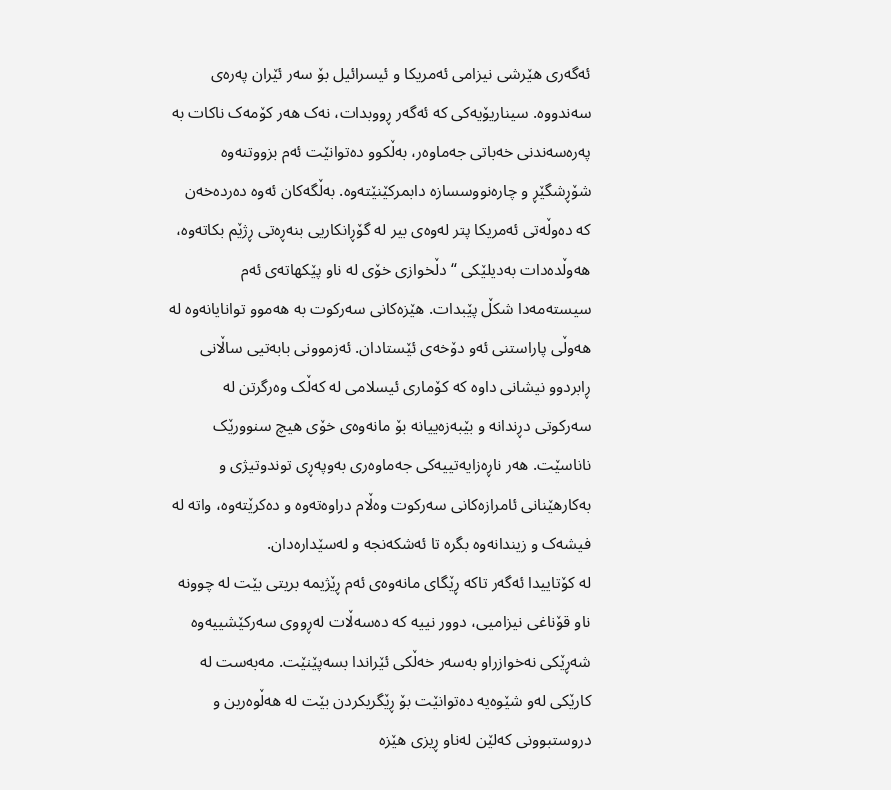ئەگەری هێرشی نیزامی ئەمریکا و ئیسرائیل بۆ سەر ئێران پەرەی سەندووە. سیناریۆیەکی کە ئەگەر ڕووبدات، نەک هەر کۆمەک ناکات بە پەرەسەندنی خەباتی جەماوەر، بەڵکوو دەتوانێت ئەم بزووتنەوە شۆڕشگێڕ و چارەنووسسازە دابمرکێنێتەوە. بەڵگەکان ئەوە دەردەخەن کە دەوڵەتی ئەمریکا پتر لەوەی بیر لە گۆڕانکاریی بنەڕەتی ڕژێم بکاتەوە، هەوڵدەدات بەدیلێکی “دڵخوازی خۆی لە ناو پێکهاتەی ئەم سیستەمەدا شکڵ پێبدات. هێزەکانی سەرکوت بە هەموو توانایانەوە لە هەوڵی پاراستنی ئەو دۆخەی ئێستادان. ئەزموونی بابەتیی ساڵانی ڕابردوو نیشانی داوە کە کۆماری ئیسلامی لە کەڵک وەرگرتن لە سەرکوتی دڕندانە و بێبەزەییانە بۆ مانەوەی خۆی هیچ سنوورێک ناناسێت. هەر ناڕەزایەتییەکی جەماوەری بەوپەڕی توندوتیژی و بەکارهێنانی ئامرازەکانی سەرکوت وەڵام دراوەتەوە و دەکرێتەوە، واتە لە فیشەک و زیندانەوە بگرە تا ئەشکەنجە و لەسێدارەدان.
لە کۆتاییدا ئەگەر تاکە ڕێگای مانەوەی ئەم ڕێژیمە بریتی بێت لە چوونە ناو قۆناغی نیزامیی، دوور نییە کە دەسەڵات لەڕووی سەرکێشییەوە شەڕێکی نەخوازراو بەسەر خەڵکی ئێراندا بسەپێنێت. مەبەست لە کارێکی لەو شێوەیە دەتوانێت بۆ ڕێگریکردن بێت لە هەڵوەرین و دروستبوونی کەلێن لەناو ڕیزی هێزە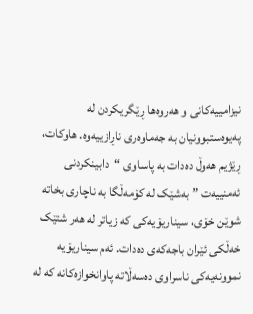نیزامییەکانی و هەروەها ڕێگریکردن لە پەیوەستبوونیان بە جەماوەری ناڕازییەوە. هاوکات، ڕێژیم هەوڵ دەدات بە پاساوی “دابینکردنی ئەمنییەت ” بەشێک لە کۆمەڵگا بە ناچاری بخاتە شوێن خۆی، سیناریۆیەکی کە زیاتر لە هەر شتێک خەڵکی ئێران باجەکەی دەدات. ئەم سیناریۆیە نموونەیەکی ناسراوی دەسەڵاتە پاوانخوازەکانە کە لە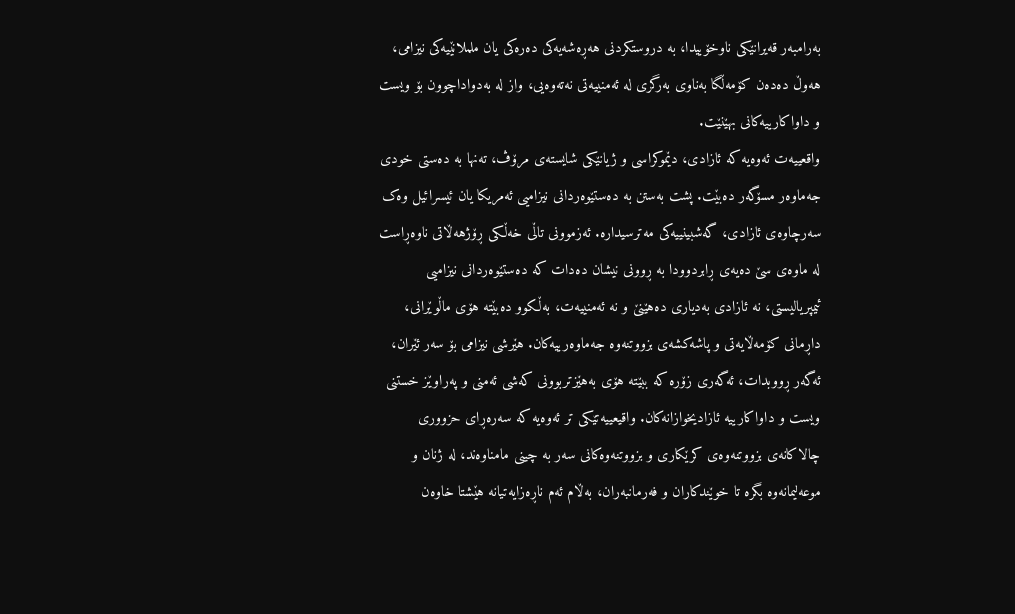بەرامبەر قەیرانێکی ناوخۆییدا، بە دروستکردنی هەڕەشەیەکی دەرەکی یان ململانێیەکی نیزامی، هەوڵ دەدەن کۆمەڵگا بەناوی بەرگری لە ئەمنییەتی نەتەوەیی، واز لە بەدواداچوون بۆ ویست و داواکارییەکانی بهێنێت.
واقعییەت ئەوەیە کە ئازادی، دێموکراسی و ژیانێکی شایستەی مرۆڤ، تەنها بە دەستی خودی جەماوەر مسۆگەر دەبێت. پشت بەستن بە دەستێوەردانی نیزامیی ئەمریکا یان ئیسرائیل وەک سەرچاوەی ئازادی، گەشبینییەکی مەترسیدارە. ئەزموونی تاڵی خەڵکی ڕۆژهەڵاتی ناوەڕاست لە ماوەی سێ دەیەی ڕابردوودا بە ڕوونی نیشان دەدات کە دەستێوەردانی نیزامیی ئیمپریالیستی، نە ئازادی بەدیاری دەهێنێ و نە ئەمنییەت، بەڵکوو دەبێتە هۆی ماڵوێرانی، داڕمانی کۆمەڵایەتی و پاشەکشەی بزووتنەوە جەماوەرییەکان. هێرشی نیزامی بۆ سەر ئێران، ئەگەر ڕووبدات، ئەگەری زۆرە کە ببێتە هۆی بەهێزتربوونی کەشی ئەمنی و پەراوێز خستنی ویست و داواکارییە ئازادیخوازانەکان. واقیعییەتێکی تر ئەوەیە کە سەرەڕای حزووری چالاکانەی بزووتنەوەی کرێکاری و بزووتنەوەکانی سەر بە چینی مامناوەند، لە ژنان و موعەلیمانەوە بگرە تا خوێندکاران و فەرمانبەران، بەڵام ئەم ناڕەزایەتیانە هێشتا خاوەن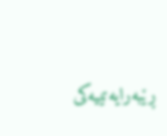ڕێبەرایەتییەکی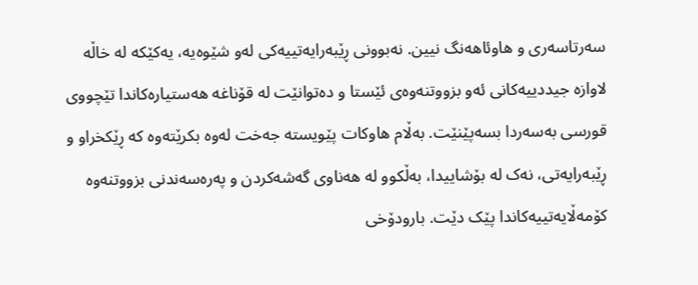سەرتاسەری و هاوئاهەنگ نیین. نەبوونی ڕێبەرایەتییەکی لەو شێوەیە، یەکێکە لە خاڵە لاوازە جیددییەکانی ئەو بزووتنەوەی ئێستا و دەتوانێت لە قۆناغە هەستیارەکاندا تێچووی قورسی بەسەردا بسەپێنێت. بەڵام هاوکات پێویستە جەخت لەوە بکرێتەوە کە ڕێکخراو و ڕێبەرایەتی، نەک لە بۆشاییدا، بەڵکوو لە هەناوی گەشەکردن و پەرەسەندنی بزووتنەوە کۆمەڵایەتییەکاندا پێک دێت. بارودۆخی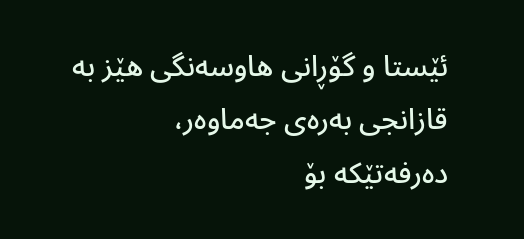ئێستا و گۆڕانی هاوسەنگی هێز بە قازانجی بەرەی جەماوەر، دەرفەتێکە بۆ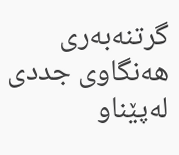گرتنەبەری هەنگاوی جددی لەپێناو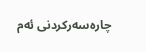چارەسەرکردنی ئەم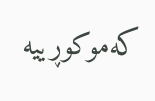کەموکوڕییە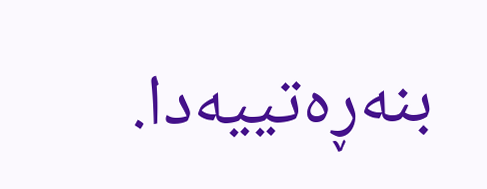بنەڕەتییەدا.